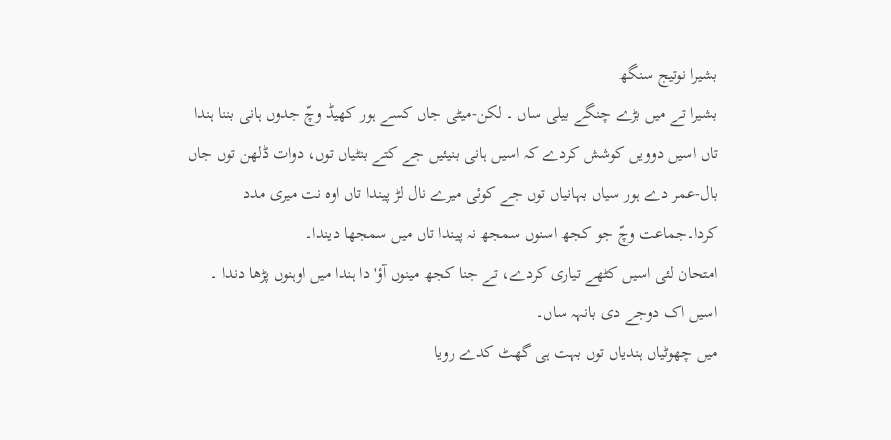بشیرا نوتیج سنگھ
بشیرا تے میں بڑے چنگے بیلی ساں ۔ لکن-میٹی جاں کسے ہور کھیڈ وچّ جدوں ہانی بننا ہندا تاں اسیں دوویں کوشش کردے کہ اسیں ہانی بنیئیں جے کتے بنٹیاں توں، دوات ڈلھن توں جاں بال-عمر دے ہور سیاں بہانیاں توں جے کوئی میرے نال لڑ پیندا تاں اوہ نت میری مدد کردا۔جماعت وچّ جو کجھ اسنوں سمجھ نہ پیندا تاں میں سمجھا دیندا۔
امتحان لئی اسیں کٹھے تیاری کردے، تے جنا کجھ مینوں آؤ'دا ہندا میں اوہنوں پڑھا دندا ۔ اسیں اک دوجے دی بانہہ ساں۔
میں چھوٹیاں ہندیاں توں بہت ہی گھٹ کدے رویا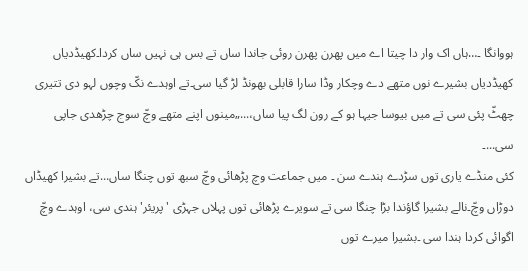ہووانگا ۔…ہاں اک وار دا چیتا اے میں پھرن پھرن روئی جاندا ساں تے بس ہی نہیں ساں کردا۔کھیڈدیاں کھیڈدیاں بشیرے نوں متھے دے وچکار وڈا سارا قابلی بھونڈ لڑ گیا سی۔تے اوہدے نکّ وچوں لہو دی تتیری چھٹّ پئی سی تے میں بیوسا جیہا ہو کے رون لگ پیا ساں،...„مینوں اپنے متھے وچّ سوج چڑھدی جاپی سی...۔
کئی منڈے یاری توں سڑدے ہندے سن ۔ میں جماعت وچ پڑھائی وچّ سبھ توں چنگا ساں...تے بشیرا کھیڈاں دوڑاں وچّ۔نالے بشیرا گاؤندا بڑا چنگا سی تے سویرے پڑھائی توں پہلاں جہڑی 'پریئر' ہندی سی، اوہدے وچّ اگوائی کردا ہندا سی ۔بشیرا میرے توں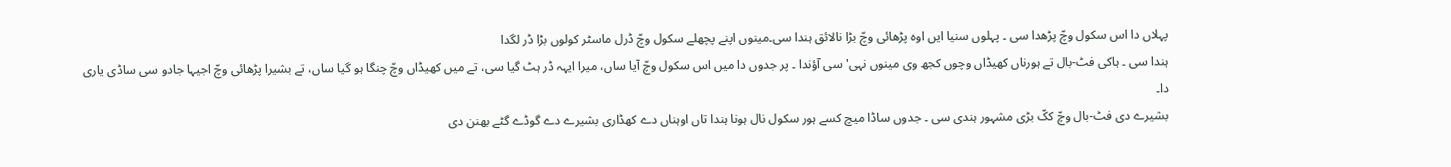پہلاں دا اس سکول وچّ پڑھدا سی ۔ پہلوں سنیا ایں اوہ پڑھائی وچّ بڑا نالائق ہندا سی۔مینوں اپنے پچھلے سکول وچّ ڈرل ماسٹر کولوں بڑا ڈر لگدا
ہندا سی ۔ ہاکی فٹ-بال تے ہورناں کھیڈاں وچوں کجھ وی مینوں نہی' سی آؤندا ۔ پر جدوں دا میں اس سکول وچّ آیا ساں، میرا ایہہ ڈر ہٹ گیا سی، تے میں کھیڈاں وچّ چنگا ہو گیا ساں، تے بشیرا پڑھائی وچّ اجیہا جادو سی ساڈی یاری دا۔
بشیرے دی فٹ-بال وچّ ککّ بڑی مشہور ہندی سی ۔ جدوں ساڈا میچ کسے ہور سکول نال ہونا ہندا تاں اوہناں دے کھڈاری بشیرے دے گوڈے گٹے بھنن دی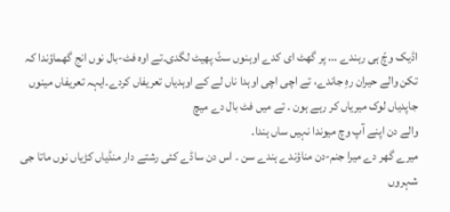اڈیک وچّ ہی رہندے ... پر گھٹ ای کدے اوہنوں سٹّ پھیٹ لگدی۔تے اوہ فٹ-بال نوں انج گھماؤندا کہ تکن والے حیران رہِ جاندے، تے اچی اچی اوہدا ناں لے کے اوہدیاں تعریفاں کردے۔ایہہ تعریفاں مینوں جاپدیاں لوک میریاں کر رہے ہون ۔ تے میں فٹ بال دے میچ
والے دن اپنے آپ وچ میوندا نہیں ساں ہندا۔
میرے گھر دے میرا جنم-دن مناؤندے ہندے سن ۔ اس دن ساڈے کئی رشتے دار منڈیاں کڑیاں نوں ماتا جی شہروں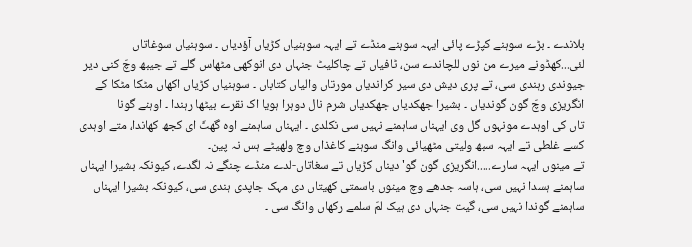بلاندے ۔ بڑے سوہنے کپڑے پائی ایہہ سوہنے منڈے تے ایہہ سوہنیاں کڑیاں آؤدیاں ۔ سوہنیاں سوغاتاں لئی...کھڈونے میرے من نوں للچاندے سن، ٹافیاں تے چاکلیٹ جنہاں دی انوکھی مٹھاس گلے تے جیبھ وچّ کنی دیر جیوندی رہندی سی، تے پری دیش دی سیر کراندیاں مورتاں والیاں کتاباں ۔ سوہنیاں کڑیاں اکھاں مٹکا مٹکا کے انگریزی وچّ گون گوندیاں ۔ بشیرا جھکدیاں جھکدیاں شرم نال دوہرا ہویا اک نقرے بیٹھا رہندا ۔ اوہنے گونا
تاں کی اوہدے مونہوں گل وی ایہناں ساہمنے نہیں سی نکلدی ۔ ایہناں ساہمنے اوہ گھٹّ ای کجھ کھاندا، متے اوہدی کسے غلطی تے ایہہ سبھ ولیتی مٹھیائی وانگ سوہنے کاغذاں وچ ولھیٹے ہس نہ پین۔
تے مینوں ایہہ سارے.....انگریزی گون گو'دیناں کڑیاں تے سغاتاں-لدے منڈے چنگے نہ لگدے، کیونکہ بشیرا ایہناں ساہمنے ہسدا نہیں سی، ہاسہ جدھے وچ مینوں باسمتی کھیتاں دی مہک جاپدی ہندی سی، کیونکہ بشیرا ایہناں ساہمنے گوندا نہیں سی، گیت جنہاں دی ہیک لمّ سلمے رکھاں وانگ سی ۔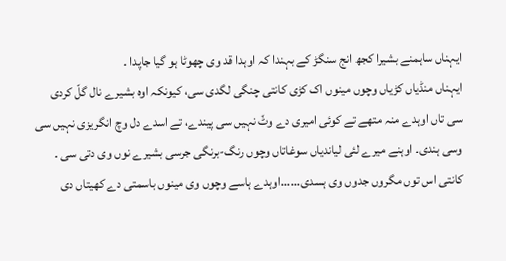ایہناں ساہمنے بشیرا کجھ انج سنگڑ کے بہندا کہ اوہدا قد وی چھوٹا ہو گیا جاپدا ۔
ایہناں منڈیاں کڑیاں وچوں مینوں اک کڑی کانتی چنگی لگدی سی، کیونکہ اوہ بشیرے نال گلّ کردی سی تاں اوہدے منہ متھے تے کوئی امیری دے وٹّ نہیں سی پیندے، تے اسدے دل وچ انگریزی نہیں سی وسی ہندی۔ اوہنے میرے لئی لیاندیاں سوغاتاں وچوں رنگ-برنگی جرسی بشیرے نوں وی دتی سی ۔ کانتی اس توں مگروں جدوں وی ہسدی......اوہدے ہاسے وچوں وی مینوں باسمتی دے کھیتاں دی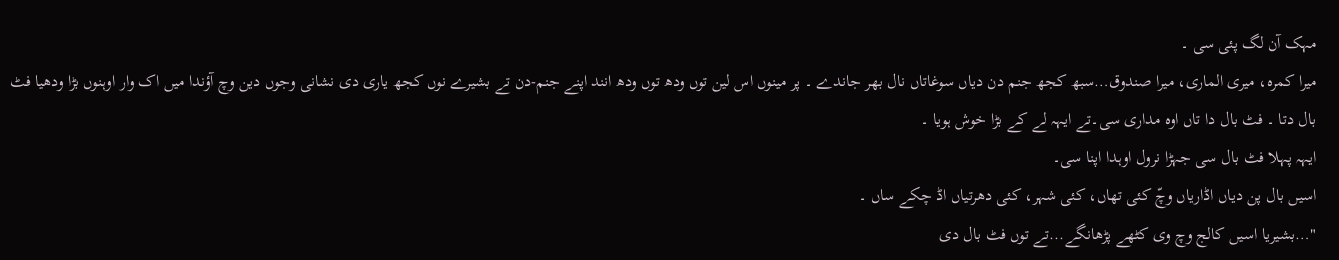مہک آن لگ پئی سی ۔
میرا کمرہ، میری الماری، میرا صندوق…سبھ کجھ جنم دن دیاں سوغاتاں نال بھر جاندے ۔ پر مینوں اس لین توں ودھ توں ودھ انند اپنے جنم-دن تے بشیرے نوں کجھ یاری دی نشانی وجوں دین وچ آؤندا میں اک وار اوہنوں بڑا ودھیا فٹ بال دتا ۔ فٹ بال دا تاں اوہ مداری سی۔تے ایہہ لے کے بڑا خوش ہویا ۔
ایہہ پہلا فٹ بال سی جہڑا نرول اوہدا اپنا سی۔
اسیں بال پن دیاں اڈاریاں وچّ کئی تھاں، کئی شہر، کئی دھرتیاں اڈ چکے ساں ۔
"…بشیریا اسیں کالج وچ وی کٹھے پڑھانگے...تے توں فٹ بال دی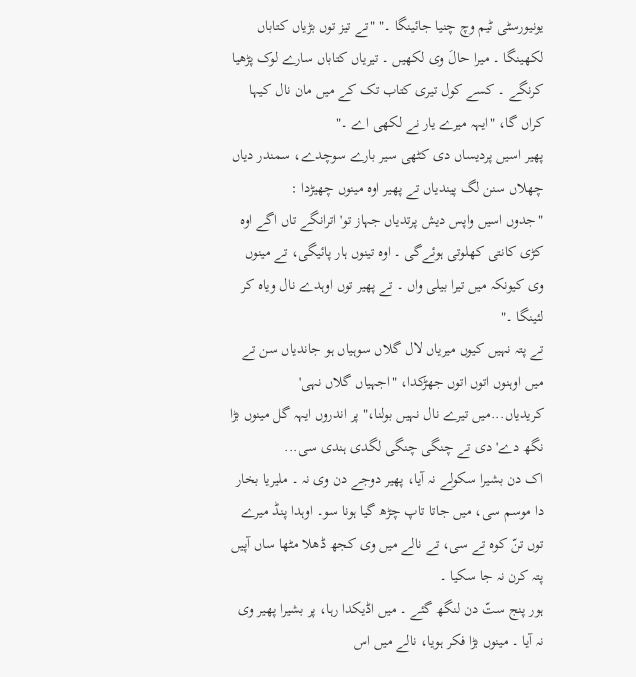یونیورسٹی ٹیم وچ چنیا جائینگا ۔" "تے تیز توں بڑیاں کتاباں لکھینگا ۔ میرا حالَ وی لکھیں ۔ تیریاں کتاباں سارے لوک پڑھیا کرنگے ۔ کسے کول تیری کتاب تک کے میں مان نال کیہا کراں گا، "ایہہ میرے یار نے لکھی اے ۔"
پھیر اسیں پردیساں دی کٹھی سیر بارے سوچدے، سمندر دیاں چھلاں سنن لگ پیندیاں تے پھیر اوہ مینوں چھیڑدا :
"جدوں اسیں واپس دیش پرتدیاں جہاز تو' اترانگے تاں اگے اوہ کڑی کانتی کھلوتی ہوئےگی ۔ اوہ تینوں ہار پائیگی، تے مینوں وی کیونکہ میں تیرا بیلی واں ۔ تے پھیر توں اوہدے نال ویاہ کر لئینگا ۔"
تے پتہ نہیں کیوں میریاں لال گلاں سوہیاں ہو جاندیاں سن تے میں اوہنوں اتوں اتوں جھڑکدا، "اجہیاں گلاں نہی' کریدیاں...میں تیرے نال نہیں بولنا،" پر اندروں ایہہ گل مینوں بڑا نگھ دے'دی تے چنگی چنگی لگدی ہندی سی...
اک دن بشیرا سکولے نہ آیا، پھیر دوجے دن وی نہ ۔ ملیریا بخار دا موسم سی، میں جاتا تاپ چڑھ گیا ہونا سو۔ اوہدا پنڈ میرے توں تنّ کوہ تے سی، تے نالے میں وی کجھ ڈھلا مٹھا ساں آپیں پتہ کرن نہ جا سکیا ۔
ہور پنج ستّ دن لنگھ گئے ۔ میں اڈیکدا رہا، پر بشیرا پھیر وی نہ آیا ۔ مینوں بڑا فکر ہویا، نالے میں اس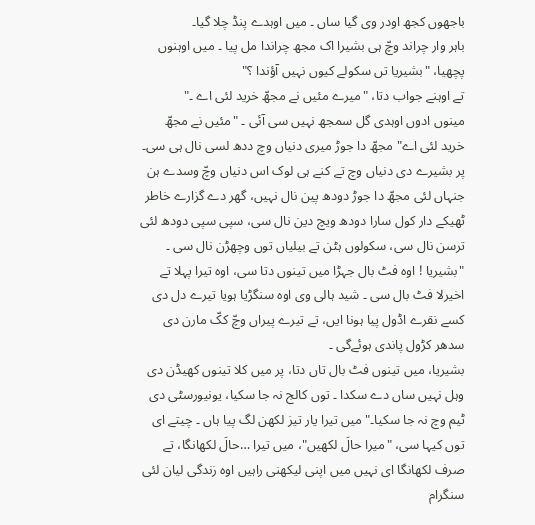باجھوں کجھ اودر وی گیا ساں ۔ میں اوہدے پنڈ چلا گیا۔
باہر وار چراند وچّ ہی بشیرا اک مجھ چراندا مل پیا ۔ میں اوہنوں پچھیا، "بشیریا تں سکولے کیوں نہیں آؤندا ؟"
تے اوہنے جواب دتا، "میرے مئیں نے مجھّ خرید لئی اے ۔"
مینوں ادوں اوہدی گل سمجھ نہیں سی آئی ۔ "مئیں نے مجھّ خرید لئی اے" مجھّ دا جوڑ میری دنیاں وچ ددھ لسی نال ہی سی۔
پر بشیرے دی دنیاں وچ تے کنے ہی لوک اس دنیاں وچّ وسدے ہن جنہاں لئی مجھّ دا جوڑ دودھ پین نال نہیں، گھر دے گزارے خاطر ٹھیکے دار کول سارا دودھ ویچ دین نال سی، سپی سپی دودھ لئی ترسن نال سی، سکولوں ہٹن تے بیلیاں توں وچھڑن نال سی ۔
"بشیریا ! اوہ فٹ بال جہڑا میں تینوں دتا سی، اوہ تیرا پہلا تے اخیرلا فٹ بال سی ۔ شید ہالی وی اوہ سنگڑیا ہویا تیرے دل دی کسے نقرے اڈول پیا ہونا ایں، تے تیرے پیراں وچّ ککّ مارن دی سدھر کڑول پاندی ہوئےگی ۔
بشیریا، میں تینوں فٹ بال تاں دتا، پر میں کلا تینوں کھیڈن دی وہل نہیں ساں دے سکدا ۔ توں کالج نہ جا سکیا، یونیورسٹی دی ٹیم وچ نہ جا سکیا۔" میں تیرا یار تیز لکھن لگ پیا ہاں ۔ چیتے ای توں کیہا سی، "میرا حالَ لکھیں"، میں تیرا …حالَ لکھانگا، تے صرف لکھانگا ای نہیں میں اپنی لیکھنی راہیں اوہ زندگی لیان لئی سنگرام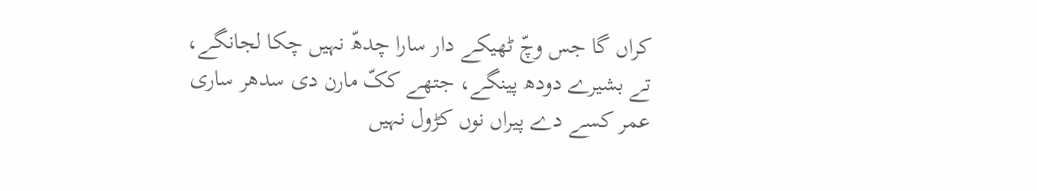کراں گا جس وچّ ٹھیکے دار سارا چدھّ نہیں چکا لجانگے، تے بشیرے دودھ پینگے، جتھے ککّ مارن دی سدھر ساری عمر کسے دے پیراں نوں کڑول نہیں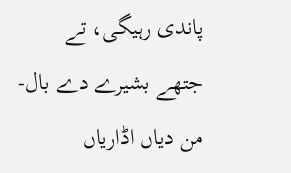پاندی رہیگی، تے جتھے بشیرے دے بال-من دیاں اڈاریاں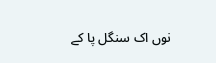نوں اک سنگل پا کے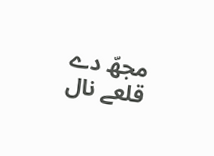مجھّ دے قلعے نال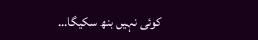کوئی نہیں بنھ سکیگا…